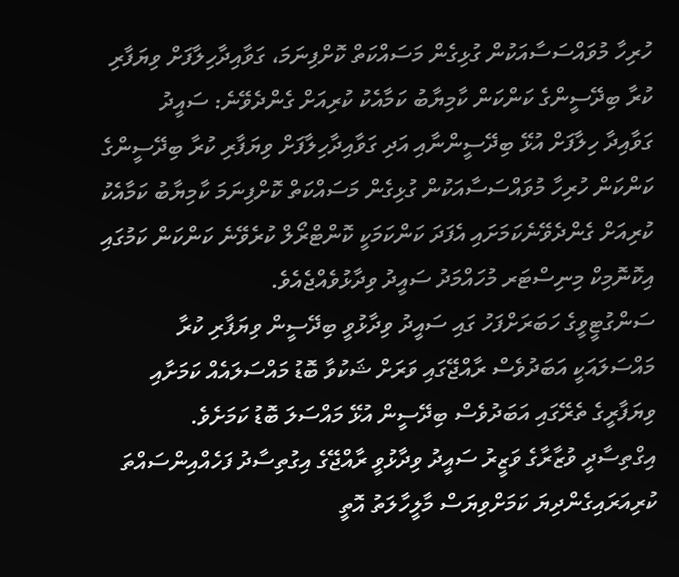ހުރިހާ މުވައްސަސާއަކުން ގުޅިގެން މަސައްކަތް ކޮށްފިނަމަ، ގަވާއިދާހިލާފަށް ވިޔަފާރި ކުރާ ބިދޭސީންގެ ކަންކަން ކާމިޔާބު ކަމާއެކު ކުރިއަށް ގެންދެވޭނެ: ސައީދު
ގަވާއިދާ ހިލާފަށް އުޅޭ ބިދޭސީންނާއި އަދި ގަވާއިދާހިލާފަށް ވިޔަފާރި ކުރާ ބިދޭސީންގެ ކަންކަން ހުރިހާ މުވައްސަސާއަކުން ގުޅިގެން މަސައްކަތް ކޮށްފިނަމަ ކާމިޔާބު ކަމާއެކު ކުރިއަށް ގެންދެވޭނެކަމަށައި އެފަދަ ކަންކަމަކީ ކޮންޓްރޯލް ކުރެވޭނެ ކަންކަން ކަމުގައި އިކޮނޮމިކް މިނިސްޓަރ މުހައްމަދު ސައީދު ވިދާޅުވެއްޖެއެވެ.
ސަންގުޓީވީގެ ހަބަރަށްފަހު ގައި ސައީދު ވިދާޅުވީ ބިދޭސީން ވިޔަފާރި ކުރާ މައްސަލައަކީ އަބަދުވެސް ރާއްޖޭގައި ވަރަށް ޝަކުވާ ބޮޑު މައްސަލައެއް ކަމަށާއި ވިޔަފާރީގެ ތެރޭގައި އަބަދުވެސް ބިދޭސީން އުޅޭ މައްސަލަ ބޮޑު ކަމަށެވެ.
އިގްތިސާދީ ވުޒާރާގެ ވަޒީރު ސައީދު ވިދާޅުވީ ރާއްޖޭގެ އިގުތިސާދު ފަހެއްއިންސައްތަ ކުރިއަރައިގެންދިޔަ ކަމަށްވިޔަސް މާލީހާލަތު އޮތީ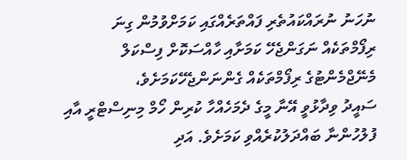ނުހަނު ނުރައްކައުތެރި ފައްތަރެއްގައި ކަމަށްވުމުން ގިނަ ރިފޯމްތަކެއް ނަގަންޖެހޭ ކަމަށާއި ހާއްސަކޮށް ފިސްކަލް މެނޭޖްމެންޓުގެ ރިފޯމްތަކެއް ގެންނަންޖެހޭކަމަށެވެ،
ސައީދު ވިދާޅުވީ އޭނާ މީގެ ދެމަހެއްހާ ކުރިން ހޯމް މިނިސްޓްރީ އާއި ފުލުހުންނާ ބައްދަލުކުރެއްވި ކަމަށެވެ. އަދި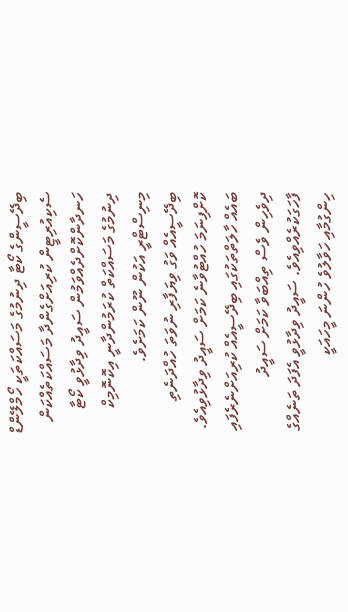ބިދޭސީންގެ ކޯޓާ ދިނުމުގެ މަސައްކަތަކީ ހޯމްލޭންޑް ސެކިއުރިޓީން ކުރިއަށްގެންދާ މަސައްކަތެއްކަން ހަނދާންކޮށްދެއްވަމުން ސައީދު ވިދާޅުވީ ކޯޓާ ދިނުމުގެ މަސައްކަތް ކުރަމުންދާނީ އިކޮނޮމިކް މިނިސްޓްރީ އަކުން ނޫން ކަމަށެވެ.
ބިދޭސީއެއް ވަގު ވިޔަފާރި ނުވަތަ ހުއްދަނެތި ކޮށްފިނަމަ ހުއްޓުވާނެ ކަމަށް ސައީދު ވިދާޅުވިއެވެ. ބައެއް ހާލަތްތަކުގައި ބިދޭސީއެއް ކުރިއަށްނެރެފައި ދިވެހިން ވެސް ތިއްބަވާ ކަމަށް ސައީދު ފާހަގަކުރެއްވިއެވެ. ސައީދު ވިދާޅުވީ އެފަދަ ތަނެއްގެ ހިންގުމާއި ހަވާލުވެ ހުންނަ މީހައަކީ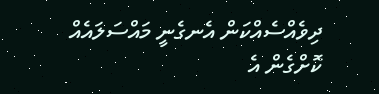ދިވެއްސެއްކަން އެނގެނީ މައްސަލައެއް ކޮށްގެން އެ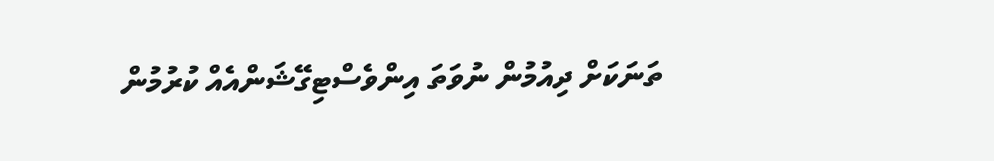ތަނަކަށް ދިއުމުން ނުވަތަ އިންވެސްޓިގޭޝަންއެއް ކުރުމުން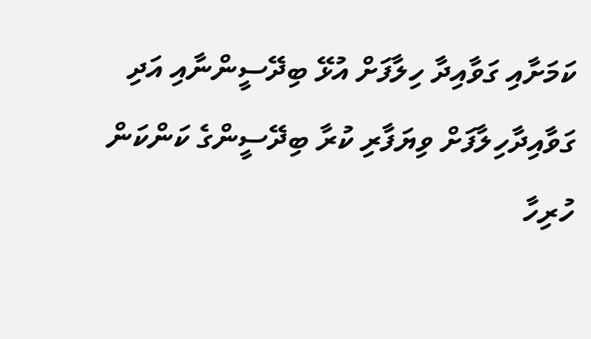ކަމަށާއި ގަވާއިދާ ހިލާފަށް އުޅޭ ބިދޭސީންނާއި އަދި ގަވާއިދާހިލާފަށް ވިޔަފާރި ކުރާ ބިދޭސީންގެ ކަންކަން ހުރިހާ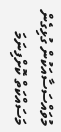މުވައްސަސާއަކުން ގުޅިގެން މަސައްކަތް ކޮށްފިނަމަ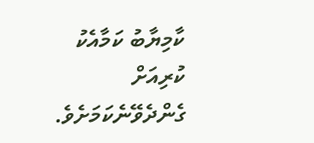ކާމިޔާބު ކަމާއެކު ކުރިއަށް ގެންދެވޭނެކަމަށެވެ.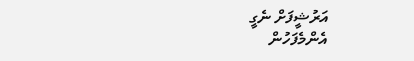އަރުޝީފަށް ނެގީ
އެންމެފަހުން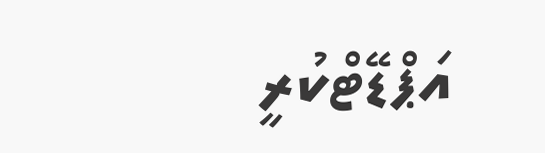އަޕްޑޭޓްކުރީ